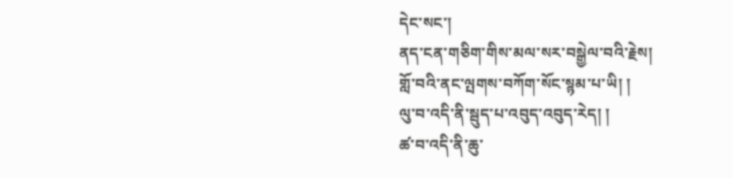དེང་སང་།
ནད་ངན་གཅིག་གིས་མལ་སར་བསྒྱེལ་བའི་རྗེས།
གློ་བའི་ནང་ལྤགས་བཀོག་སོང་སྙམ་པ་ཡི། །
ལུ་བ་འདི་ནི་སྦུད་པ་འབུད་འབུད་རེད། །
ཚ་བ་འདི་ནི་ཆུ་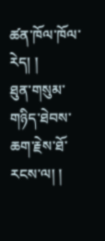ཚན་ཁོལ་ཁོལ་རེད། །
ཐུན་གསུམ་གཉིད་ཐེབས་ཆག་རྗེས་ཐོ་རངས་ལ། །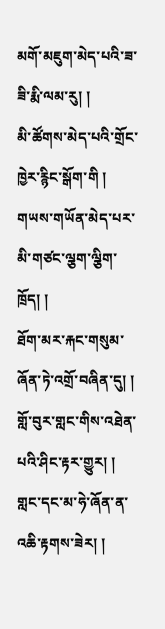མགོ་མཇུག་མེད་པའི་ཟ་ཟི་རྨི་ལམ་རུ། །
མི་ཚོགས་མེད་པའི་གྲོང་ཁྱེར་རྙིང་སྒོག་གི །
གཡས་གཡོན་མེད་པར་མི་གཙང་ལྕག་ལྕིག་ཁྲོད། །
ཐོག་མར་རྐང་གསུམ་ཞོན་ཏེ་འགྲོ་བཞིན་དུ། །
གློ་བུར་གླང་གིས་འཐེན་པའི་ཤིང་རྟར་གྱུར། །
གླང་དང་མ་ཧེ་ཞོན་ན་འཆི་རྟགས་ཟེར། །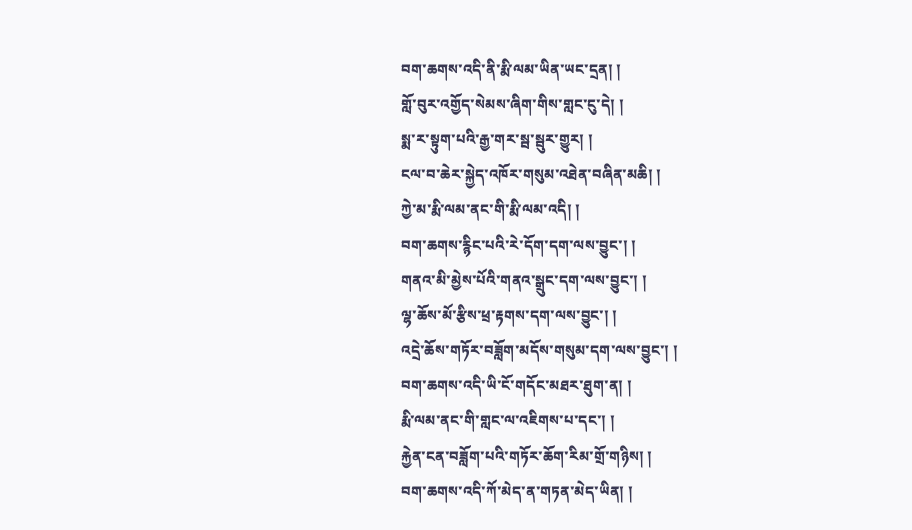བག་ཆགས་འདི་ནི་རྨི་ལམ་ཡིན་ཡང་དྲན། །
གློ་བུར་འགྱོད་སེམས་ཞིག་གིས་གླང་ངུ་དེ། །
སྨ་ར་སྟུག་པའི་རྒྱ་གར་སྦ་སྦུར་གྱུར། །
ངལ་བ་ཆེར་སྐྱེད་འཁོར་གསུམ་འཐེན་བཞིན་མཆི། །
ཀྱེ་མ་རྨི་ལམ་ནང་གི་རྨི་ལམ་འདི། །
བག་ཆགས་རྙིང་པའི་རེ་དོག་དག་ལས་བྱུང་། །
གནའ་མི་མྱེས་པོའི་གནའ་སྒྲུང་དག་ལས་བྱུང་། །
ལྷ་ཆོས་མོ་རྩིས་ཕྲ་རྟགས་དག་ལས་བྱུང་། །
འདྲེ་ཆོས་གཏོར་བཟློག་མདོས་གསུམ་དག་ལས་བྱུང་། །
བག་ཆགས་འདི་ཡི་ངོ་གདོང་མཐར་ཐུག་ན། །
རྨི་ལམ་ནང་གི་གླང་ལ་འཇིགས་པ་དང་། །
རྐྱེན་ངན་བཟློག་པའི་གཏོར་ཆོག་རིམ་གྲོ་གཉིས། །
བག་ཆགས་འདི་ཀོ་མེད་ན་གཏན་མེད་ཡིན། །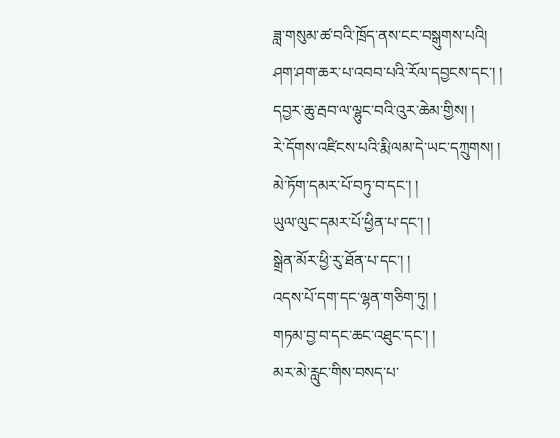ཟླ་གསུམ་ཚ་བའི་ཁྲོད་ནས་ངང་བསྒུགས་པའི།
ཤག་ཤག་ཆར་པ་འབབ་པའི་རོལ་དབྱངས་དང་། །
དབྱར་ཆུ་རྦབ་ལ་ལྷུང་བའི་འུར་ཆེམ་གྱིས། །
རེ་དོགས་འཛིངས་པའི་རྨི་ལམ་དེ་ཡང་དཀྲུགས། །
མེ་ཏོག་དམར་པོ་བཏུ་བ་དང་། །
ཡུལ་ལུང་དམར་པོ་ཕྱིན་པ་དང་། །
སྒྲེན་མོར་ཕྱི་རུ་ཐོན་པ་དང་། །
འདས་པོ་དག་དང་ལྷན་གཅིག་ཏུ། །
གཏམ་བྱ་བ་དང་ཆང་འཐུང་དང་། །
མར་མེ་རླུང་གིས་བསད་པ་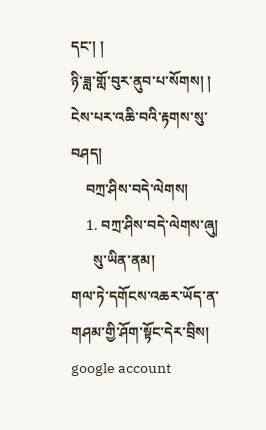དང་། །
ཉི་ཟླ་གློ་བུར་ནུབ་པ་སོགས། །
ངེས་པར་འཆི་བའི་རྟགས་སུ་བཤད།
    བཀྲ་ཤིས་བདེ་ལེགས།
    1. བཀྲ་ཤིས་བདེ་ལེགས་ཞུ།
      སུ་ཡིན་ནམ།
གལ་ཏེ་དགོངས་འཆར་ཡོད་ན་གཤམ་གྱི་ཤོག་སྟོང་དེར་བྲིས། google account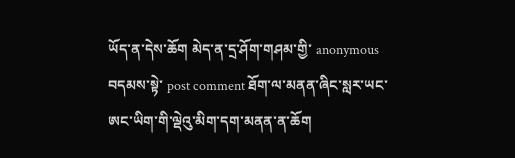ཡོད་ན་དེས་ཆོག མེད་ན་དྲ་ཤོག་གཤམ་གྱི་ anonymous བདམས་སྟེ་ post comment ཐོག་ལ་མནན་ཞིང་སླར་ཡང་ཨང་ཡིག་གི་ལྡེའུ་མིག་དག་མནན་ན་ཆོག